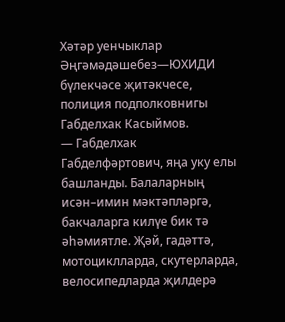Хәтәр уенчыклар
Әңгәмәдәшебез—ЮХИДИ бүлекчәсе җитәкчесе, полиция подполковнигы Габделхак Касыймов.
— Габделхак Габделфәртович, яңа уку елы башланды. Балаларның исән–имин мәктәпләргә, бакчаларга килүе бик тә әһәмиятле. Җәй, гадәттә, мотоциклларда, скутерларда, велосипедларда җилдерә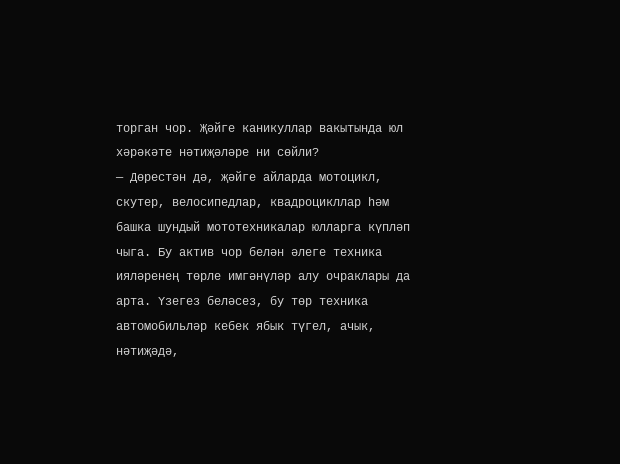торган чор. Җәйге каникуллар вакытында юл хәрәкәте нәтиҗәләре ни сөйли?
— Дөрестән дә, җәйге айларда мотоцикл, скутер, велосипедлар, квадроцикллар һәм башка шундый мототехникалар юлларга күпләп чыга. Бу актив чор белән әлеге техника ияләренең төрле имгәнүләр алу очраклары да арта. Үзегез беләсез, бу төр техника автомобильләр кебек ябык түгел, ачык, нәтиҗәдә,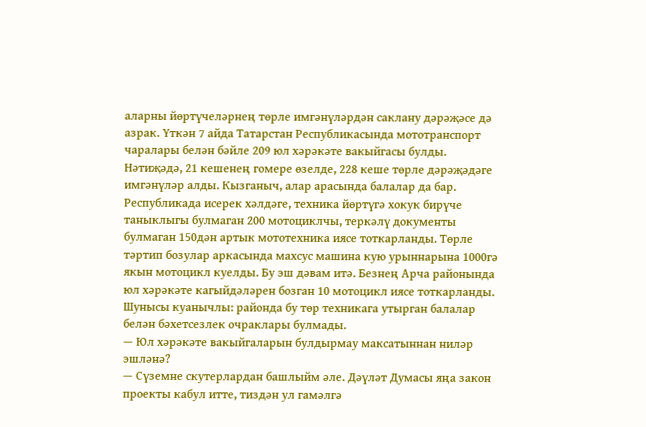аларны йөртүчеләрнең төрле имгәнүләрдән саклану дәрәҗәсе дә азрак. Үткән 7 айда Татарстан Республикасында мототранспорт чаралары белән бәйле 209 юл хәрәкәте вакыйгасы булды. Нәтиҗәдә, 21 кешенең гомере өзелде, 228 кеше төрле дәрәҗәдәге имгәнүләр алды. Кызганыч, алар арасында балалар да бар. Республикада исерек хәлдәге, техника йөртүгә хокук бирүче таныклыгы булмаган 200 мотоциклчы, теркәлү документы булмаган 150дән артык мототехника иясе тоткарланды. Төрле тәртип бозулар аркасында махсус машина кую урыннарына 1000гә якын мотоцикл куелды. Бу эш дәвам итә. Безнең Арча районында юл хәрәкәте кагыйдәләрен бозган 10 мотоцикл иясе тоткарланды. Шунысы куанычлы: районда бу төр техникага утырган балалар белән бәхетсезлек очраклары булмады.
— Юл хәрәкәте вакыйгаларын булдырмау максатыннан ниләр эшләнә?
— Сүземне скутерлардан башлыйм әле. Дәүләт Думасы яңа закон проекты кабул итте, тиздән ул гамәлгә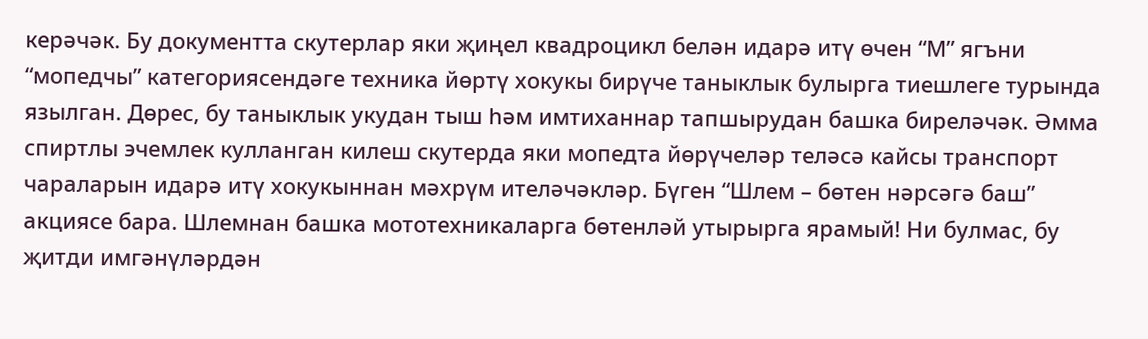керәчәк. Бу документта скутерлар яки җиңел квадроцикл белән идарә итү өчен “М” ягъни “мопедчы” категориясендәге техника йөртү хокукы бирүче таныклык булырга тиешлеге турында язылган. Дөрес, бу таныклык укудан тыш һәм имтиханнар тапшырудан башка биреләчәк. Әмма спиртлы эчемлек кулланган килеш скутерда яки мопедта йөрүчеләр теләсә кайсы транспорт чараларын идарә итү хокукыннан мәхрүм ителәчәкләр. Бүген “Шлем – бөтен нәрсәгә баш” акциясе бара. Шлемнан башка мототехникаларга бөтенләй утырырга ярамый! Ни булмас, бу җитди имгәнүләрдән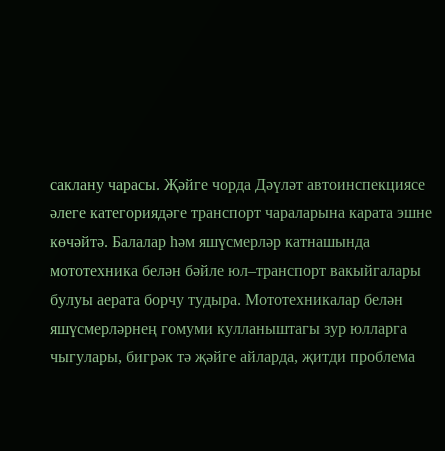саклану чарасы. Җәйге чорда Дәүләт автоинспекциясе әлеге категориядәге транспорт чараларына карата эшне көчәйтә. Балалар һәм яшүсмерләр катнашында мототехника белән бәйле юл–транспорт вакыйгалары булуы аерата борчу тудыра. Мототехникалар белән яшүсмерләрнең гомуми кулланыштагы зур юлларга чыгулары, бигрәк тә җәйге айларда, җитди проблема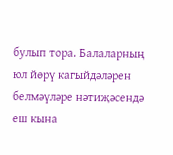булып тора. Балаларның юл йөрү кагыйдәләрен белмәүләре нәтиҗәсендә еш кына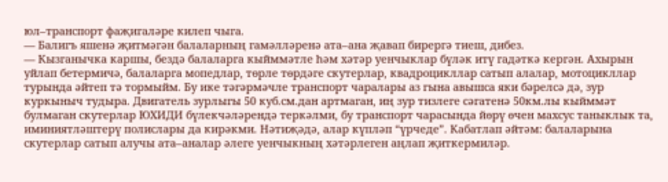юл–транспорт фаҗигаләре килеп чыга.
— Балигъ яшенә җитмәгән балаларның гамәлләренә ата–ана җавап бирергә тиеш, дибез.
— Кызганычка каршы, бездә балаларга кыйммәтле һәм хәтәр уенчыклар бүләк итү гадәткә кергән. Ахырын уйлап бетермичә, балаларга мопедлар, төрле төрдәге скутерлар, квадроцикллар сатып алалар, мотоцикллар турында әйтеп тә тормыйм. Бу ике тәгәрмәчле транспорт чаралары аз гына авышса яки бәрелсә дә, зур куркыныч тудыра. Двигатель зурлыгы 50 куб.см.дан артмаган, иң зур тизлеге сәгатенә 50км.лы кыйммәт булмаган скутерлар ЮХИДИ бүлекчәләрендә теркәлми, бу транспорт чарасында йөрү өчен махсус таныклык та, иминиятләштерү полислары да кирәкми. Нәтиҗәдә, алар күпләп “үрчеде”. Кабатлап әйтәм: балаларына скутерлар сатып алучы ата–аналар әлеге уенчыкның хәтәрлеген аңлап җиткермиләр.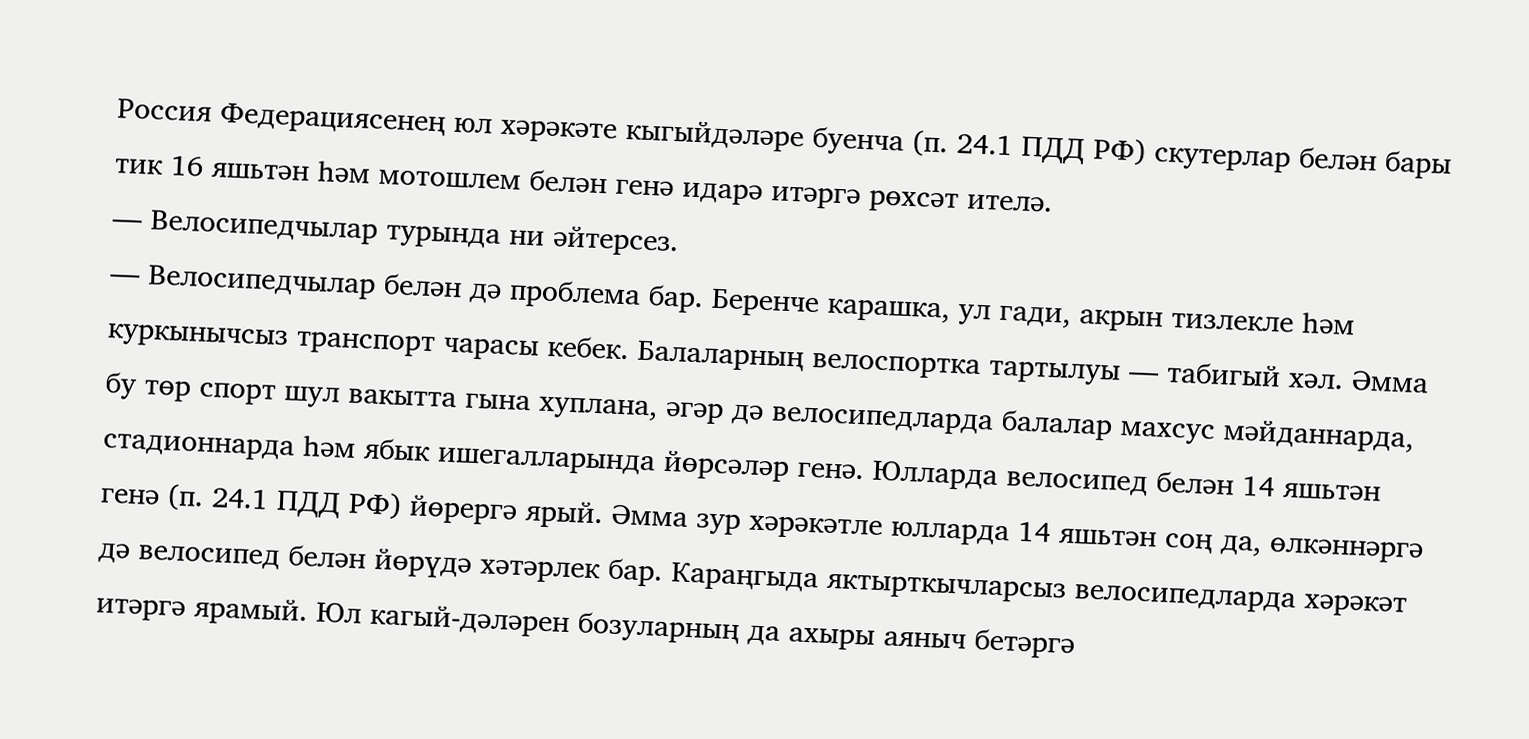Россия Федерациясенең юл хәрәкәте кыгыйдәләре буенча (п. 24.1 ПДД РФ) скутерлар белән бары тик 16 яшьтән һәм мотошлем белән генә идарә итәргә рөхсәт ителә.
— Велосипедчылар турында ни әйтерсез.
— Велосипедчылар белән дә проблема бар. Беренче карашка, ул гади, акрын тизлекле һәм куркынычсыз транспорт чарасы кебек. Балаларның велоспортка тартылуы — табигый хәл. Әмма бу төр спорт шул вакытта гына хуплана, әгәр дә велосипедларда балалар махсус мәйданнарда, стадионнарда һәм ябык ишегалларында йөрсәләр генә. Юлларда велосипед белән 14 яшьтән генә (п. 24.1 ПДД РФ) йөрергә ярый. Әмма зур хәрәкәтле юлларда 14 яшьтән соң да, өлкәннәргә дә велосипед белән йөрүдә хәтәрлек бар. Караңгыда яктырткычларсыз велосипедларда хәрәкәт итәргә ярамый. Юл кагый-дәләрен бозуларның да ахыры аяныч бетәргә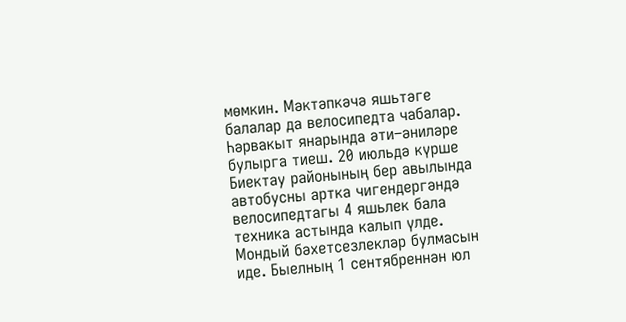мөмкин. Мәктәпкәчә яшьтәге балалар да велосипедта чабалар. Һәрвакыт янарында әти–әниләре булырга тиеш. 20 июльдә күрше Биектау районының бер авылында автобусны артка чигендергәндә велосипедтагы 4 яшьлек бала техника астында калып үлде. Мондый бәхетсезлекләр булмасын иде. Быелның 1 сентябреннән юл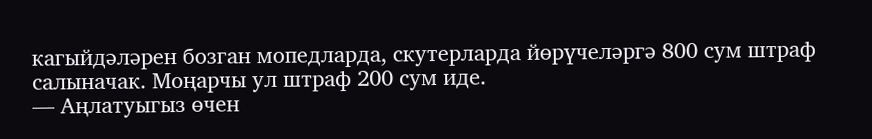кагыйдәләрен бозган мопедларда, скутерларда йөрүчеләргә 800 сум штраф салыначак. Моңарчы ул штраф 200 сум иде.
— Аңлатуыгыз өчен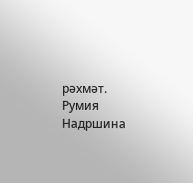рәхмәт.
Румия Надршина